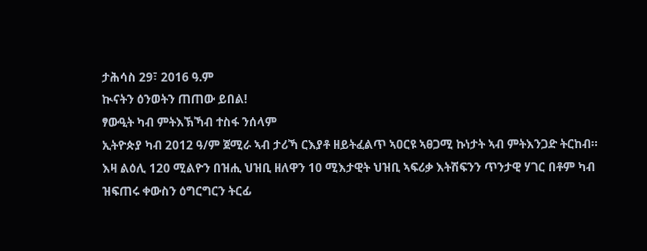ታሕሳስ 29፣ 2016 ዓ.ም
ኲናትን ዕንወትን ጠጠው ይበል!
ፃውዒት ካብ ምትእኽኻብ ተስፋ ንሰላም
ኢትዮጵያ ካብ 2012 ዓ/ም ጀሚራ ኣብ ታሪኻ ርእያቶ ዘይትፈልጥ ኣዐርዩ ኣፀጋሚ ኩነታት ኣብ ምትእንጋድ ትርከብ። እዛ ልዕሊ 120 ሚልዮን በዝሒ ህዝቢ ዘለዋን 10 ሚእታዊት ህዝቢ ኣፍሪቃ እትሽፍንን ጥንታዊ ሃገር በቶም ካብ ዝፍጠሩ ቀውስን ዕግርግርን ትርፊ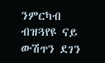ንምርካብ ብዝጓየዩ ናይ ውሽጥን ደገን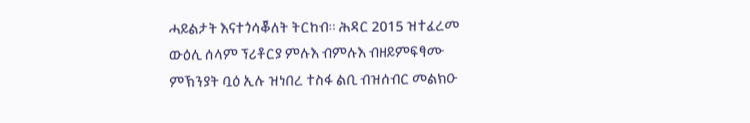ሓይልታት እናተጎሳቖለት ትርከብ። ሕዳር 2015 ዝተፈረመ ውዕሊ ሰላም ፕሪቶርያ ምሉእ ብምሉእ ብዘይምፍፃሙ ምኽንያት ቧዕ ኢሉ ዝነበረ ተስፋ ልቢ ብዝሰብር መልክዑ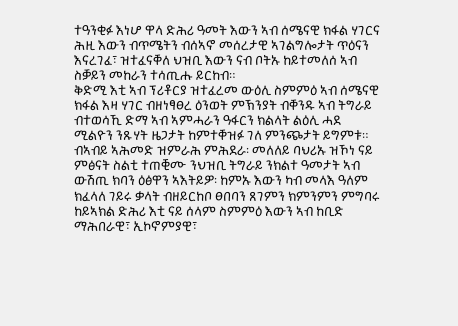ተዓንቂፉ እነሆ ዋላ ድሕሪ ዓመት እውን ኣብ ሰሜናዊ ክፋል ሃገርና ሕዚ እውን ብጥሜትን ብሰኣኖ መሰረታዊ ኣገልግሎታት ጥዕናን እናረገፈ፣ ዝተፈናቐለ ህዝቢ እውን ናብ ቦትኡ ከይተመለሰ ኣብ ስቓይን መከራን ተሳጢሑ ይርከብ።
ቅድሚ እቲ ኣብ ፕሪቶርያ ዝተፈረመ ውዕሊ ስምምዕ ኣብ ሰሜናዊ ክፋል እዛ ሃገር ብዘነፃፀረ ዕንወት ምኽንያት ብቐንዱ ኣብ ትግራይ ብተወሳኺ ድማ ኣብ ኣምሓራን ዓፋርን ክልላት ልዕሊ ሓደ ሚልዮን ንጹሃት ዜጋታት ከምተቐዝፉ ገለ ምንጭታት ይግምቱ። ብኣብይ ኣሕመድ ዝምራሕ ምሕደራ፡ መለለይ ባህሪኡ ዝኾነ ናይ ምፅናት ስልቲ ተጠቒሙ ንህዝቢ ትግራይ ንክልተ ዓመታት ኣብ ውሽጢ ክባን ዕፅዋን ኣእትይዎ፡ ከምኡ እውን ካብ መላእ ዓለም ክፈላለ ገይሩ ቃላት ብዘይርከቦ ፀበባን ጸገምን ክምንምን ምግባሩ ከይኣክል ድሕሪ እቲ ናይ ሰላም ስምምዕ እውን ኣብ ከቢድ ማሕበራዊ፣ ኢኮኖምያዊ፣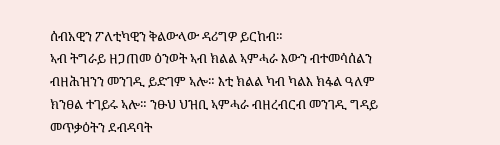ሰብአዊን ፖለቲካዊን ቅልውላው ዳሪግዎ ይርከብ።
ኣብ ትግራይ ዘጋጠመ ዕንወት ኣብ ክልል ኣምሓራ እውን ብተመሳሰልን ብዘሕዝንን መንገዲ ይድገም ኣሎ። እቲ ክልል ካብ ካልእ ክፋል ዓለም ክንፀል ተገይሩ ኣሎ። ንፁህ ህዝቢ ኣምሓራ ብዘረብርብ መንገዲ ግዳይ መጥቃዕትን ደብዳባት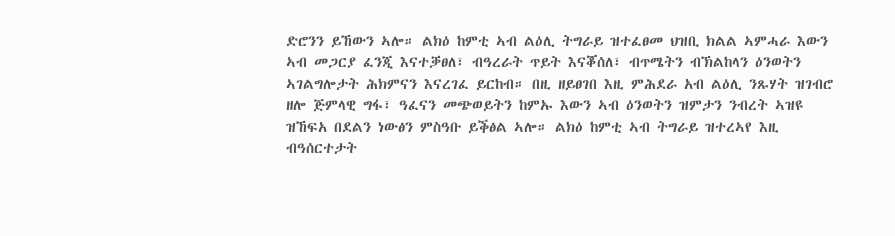ድሮንን ይኸውን ኣሎ። ልክዕ ከምቲ ኣብ ልዕሊ ትግራይ ዝተፈፀመ ህዝቢ ክልል ኣምሓራ እውን ኣብ መጋርያ ፈንጂ እናተቓፀለ፣ ብዓረራት ጥይት እናቖሰለ፣ ብጥሜትን ብኽልከላን ዕንወትን ኣገልግሎታት ሕክምናን እናረገፈ ይርከብ። በዚ ዘይፀገበ እዚ ምሕደራ አብ ልዕሊ ንጹሃት ዝገብሮ ዘሎ ጅምላዊ ግፋ፣ ዓፈናን መጭወይትን ከምኡ እውን ኣብ ዕንወትን ዝምታን ንብረት ኣዝዩ ዝኸፍአ በደልን ነውፅን ምስዓቡ ይቕፅል ኣሎ። ልክዕ ከምቲ ኣብ ትግራይ ዝተረኣየ እዚ ብዓሰርተታት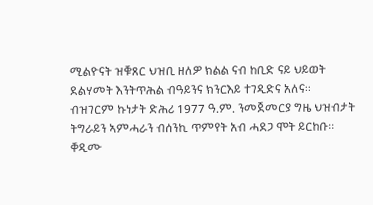ሚልዮናት ዝቑጸር ህዝቢ ዘለዎ ክልል ናብ ከቢድ ናይ ህይወት ደልሃመት እንትጥሕል ብዓይንና ክንርእይ ተገዲድና አለና።
ብዝገርም ኩነታት ድሕሪ 1977 ዓ.ም. ንመጀመርያ ግዜ ህዝብታት ትግራይን ኣምሓራን ብሰንኪ ጥምየት አብ ሓደጋ ሞት ይርከቡ። ቐዲሙ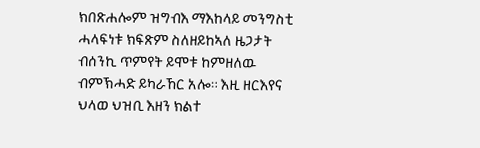ክበጽሐሎም ዝግብእ ማእከላይ መንግስቲ ሓላፍነቱ ክፍጽም ስለዘይከኣለ ዜጋታት ብሰንኪ ጥምየት ይሞቱ ከምዘለዉ ብምኽሓድ ይካራኸር አሎ። እዚ ዘርእየና ህላወ ህዝቢ እዘን ክልተ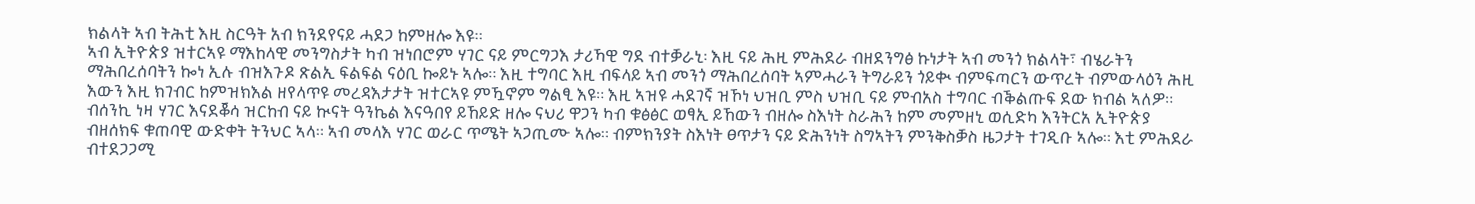ክልላት ኣብ ትሕቲ እዚ ስርዓት አብ ክንደየናይ ሓደጋ ከምዘሎ እዩ።
ኣብ ኢትዮጵያ ዝተርኣዩ ማእከላዊ መንግስታት ካብ ዝነበሮም ሃገር ናይ ምርግጋእ ታሪኻዊ ግደ ብተቓራኒ፡ እዚ ናይ ሕዚ ምሕደራ ብዘደንግፅ ኩነታት ኣብ መንጎ ክልላት፣ ብሄራትን ማሕበረሰባትን ኰነ ኢሉ ብዝእጉዶ ጽልኢ ፍልፍል ናዕቢ ኰይኑ ኣሎ። እዚ ተግባር እዚ ብፍላይ ኣብ መንጎ ማሕበረሰባት ኣምሓራን ትግራይን ጎይቊ ብምፍጣርን ውጥረት ብምውላዕን ሕዚ እውን እዚ ክገብር ከምዝክእል ዘየላጥዩ መረዳእታታት ዝተርኣዩ ምዃኖም ግልፂ እዩ። እዚ ኣዝዩ ሓደገኛ ዝኾነ ህዝቢ ምስ ህዝቢ ናይ ምብአስ ተግባር ብቕልጡፍ ደው ክብል ኣለዎ።
ብሰንኪ ነዛ ሃገር እናደቖሳ ዝርከብ ናይ ኲናት ዓንኬል እናዓበየ ይኸይድ ዘሎ ናህሪ ዋጋን ካብ ቁፅፅር ወፃኢ ይኸውን ብዘሎ ስእነት ስራሕን ከም መምዘኒ ወሲድካ እንትርአ ኢትዮጵያ ብዘሰክፍ ቁጠባዊ ውድቀት ትንህር ኣላ። ኣብ መላእ ሃገር ወራር ጥሜት ኣጋጢሙ ኣሎ። ብምክንያት ስእነት ፀጥታን ናይ ድሕንነት ስግኣትን ምንቅስቓስ ዜጋታት ተገዲቡ ኣሎ። እቲ ምሕደራ ብተደጋጋሚ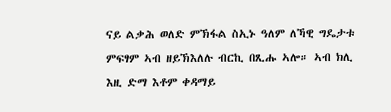ናይ ልቃሕ ወለድ ምኽፋል ስኢኑ ዓለም ለኻዊ ግዴታቱ ምፍፃም ኣብ ዘይኽእለሉ ብርኪ በጺሑ ኣሎ። ኣብ ክሊ እዚ ድማ እቶም ቀዳማይ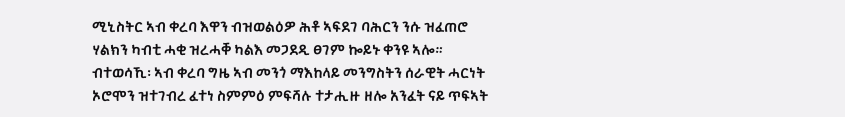ሚኒስትር ኣብ ቀረባ እዋን ብዝወልዕዎ ሕቶ ኣፍደገ ባሕርን ንሱ ዝፈጠሮ ሃልክን ካብቲ ሓቂ ዝረሓቐ ካልእ መጋደዲ ፀገም ኰይኑ ቀንዩ ኣሎ። ብተወሳኺ፡ ኣብ ቀረባ ግዜ ኣብ መንጎ ማእከላይ መንግስትን ሰራዊት ሓርነት ኦሮሞን ዝተገብረ ፈተነ ስምምዕ ምፍሻሉ ተታሒዙ ዘሎ አንፈት ናይ ጥፍኣት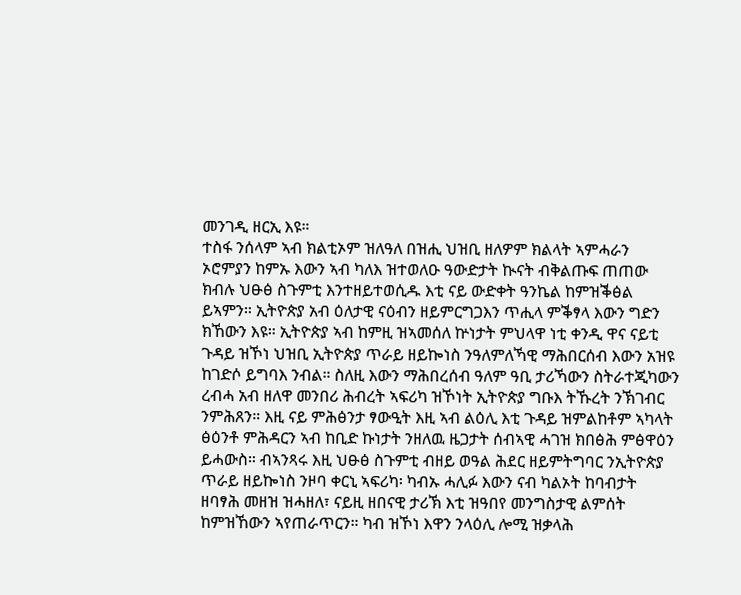መንገዲ ዘርኢ እዩ።
ተስፋ ንሰላም ኣብ ክልቲኦም ዝለዓለ በዝሒ ህዝቢ ዘለዎም ክልላት ኣምሓራን ኦሮምያን ከምኡ እውን ኣብ ካለእ ዝተወለዑ ዓውድታት ኲናት ብቅልጡፍ ጠጠው ክብሉ ህፁፅ ስጉምቲ እንተዘይተወሲዱ እቲ ናይ ውድቀት ዓንኬል ከምዝቕፅል ይኣምን። ኢትዮጵያ አብ ዕለታዊ ናዕብን ዘይምርግጋእን ጥሒላ ምቕፃላ እውን ግድን ክኸውን እዩ። ኢትዮጵያ ኣብ ከምዚ ዝኣመሰለ ኵነታት ምህላዋ ነቲ ቀንዲ ዋና ናይቲ ጉዳይ ዝኾነ ህዝቢ ኢትዮጵያ ጥራይ ዘይኰነስ ንዓለምለኻዊ ማሕበርሰብ እውን አዝዩ ከገድሶ ይግባእ ንብል። ስለዚ እውን ማሕበረሰብ ዓለም ዓቢ ታሪኻውን ስትራተጂካውን ረብሓ አብ ዘለዋ መንበሪ ሕብረት ኣፍሪካ ዝኾነት ኢትዮጵያ ግቡእ ትኹረት ንኽገብር ንምሕጸን። እዚ ናይ ምሕፅንታ ፃውዒት እዚ ኣብ ልዕሊ እቲ ጉዳይ ዝምልከቶም ኣካላት ፅዕንቶ ምሕዳርን ኣብ ከቢድ ኩነታት ንዘለዉ ዜጋታት ሰብኣዊ ሓገዝ ክበፅሕ ምፅዋዕን ይሓውስ። ብኣንጻሩ እዚ ህፁፅ ስጉምቲ ብዘይ ወዓል ሕደር ዘይምትግባር ንኢትዮጵያ ጥራይ ዘይኰነስ ንዞባ ቀርኒ ኣፍሪካ፡ ካብኡ ሓሊፉ እውን ናብ ካልኦት ከባብታት ዘባፃሕ መዘዝ ዝሓዘለ፣ ናይዚ ዘበናዊ ታሪኽ እቲ ዝዓበየ መንግስታዊ ልምሰት ከምዝኸውን ኣየጠራጥርን። ካብ ዝኾነ እዋን ንላዕሊ ሎሚ ዝቃላሕ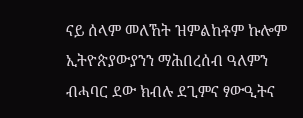ናይ ሰላም መለኸት ዝምልከቶም ኩሎም ኢትዮጵያውያንን ማሕበረሰብ ዓለምን ብሓባር ደው ክብሉ ደጊምና ፃውዒትና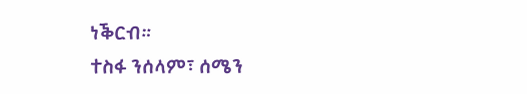ነቕርብ።
ተስፋ ንሰላም፣ ሰሜን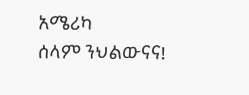አሜሪካ
ሰላም ንህልውናና!